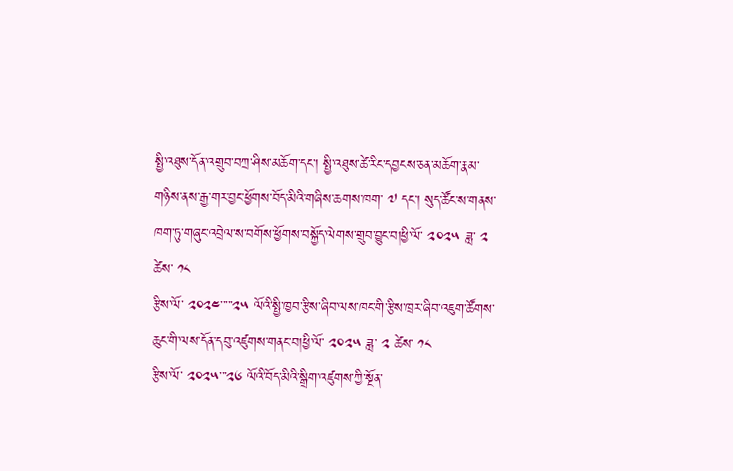སྤྱི་འཐུས་དོན་འགྲུབ་བཀྲ་ཤིས་མཆོག་དང་། སྤྱི་འཐུས་ཚེ་རིང་དབྱངས་ཅན་མཆོག་རྣམ་གཉིས་ནས་རྒྱ་གར་བྱང་ཕྱོགས་བོད་མིའི་གཞིས་ཆགས་ཁག་ ༧ དང་། སུད་ཚོང་ས་གནས་ཁག་ཏུ་གཞུང་འབྲེལ་ས་བགོས་ཕྱོགས་བསྐྱོད་ལེགས་གྲུབ་བྱུང་བ།ཕྱི་ལོ་ ༢༠༢༥ ཟླ་ ༢ ཚེས་ ༡༨
རྩིས་ལོ་ ༢༠༢༤་་་་་༢༥ ལོའི་སྤྱི་ཁྱབ་རྩིས་ཞིབ་ལས་ཁང་གི་རྩིས་ཁྲར་ཞིབ་འཇུག་ཚོགས་ཆུང་གི་ལས་དོན་དབུ་འཛུགས་གནང་བ།ཕྱི་ལོ་ ༢༠༢༥ ཟླ་ ༢ ཚེས་ ༡༨
རྩིས་ལོ་ ༢༠༢༥་་་༢༦ ལོའི་བོད་མིའི་སྒྲིག་འཛུགས་ཀྱི་སྔོན་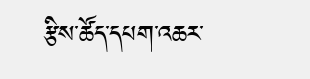རྩིས་ཚོད་དཔག་འཆར་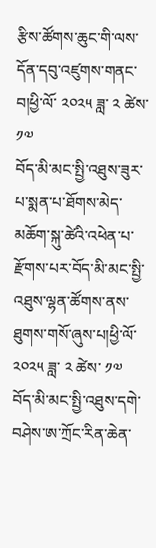རྩིས་ཚོགས་ཆུང་གི་ལས་དོན་དབུ་འཛུགས་གནང་བ།ཕྱི་ལོ་ ༢༠༢༥ ཟླ་ ༢ ཚེས་ ༡༧
བོད་མི་མང་སྤྱི་འཐུས་ཟུར་པ་སྨན་པ་ཐོགས་མེད་མཆོག་སྐུ་ཚེའི་འཕེན་པ་རྫོགས་པར་བོད་མི་མང་སྤྱི་འཐུས་ལྷན་ཚོགས་ནས་ཐུགས་གསོ་ཞུས་པ།ཕྱི་ལོ་ ༢༠༢༥ ཟླ་ ༢ ཚེས་ ༡༧
བོད་མི་མང་སྤྱི་འཐུས་དགེ་བཤེས་ཨ་ཀྲོང་རིན་ཆེན་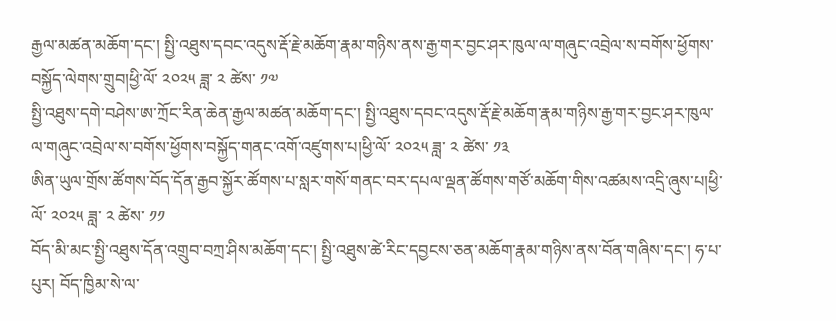རྒྱལ་མཚན་མཆོག་དང་། སྤྱི་འཐུས་དབང་འདུས་རྡོ་རྗེ་མཆོག་རྣམ་གཉིས་ནས་རྒྱ་གར་བྱང་ཤར་ཁུལ་ལ་གཞུང་འབྲེལ་ས་བགོས་ཕྱོགས་བསྐྱོད་ལེགས་གྲུབ།ཕྱི་ལོ་ ༢༠༢༥ ཟླ་ ༢ ཚེས་ ༡༧
སྤྱི་འཐུས་དགེ་བཤེས་ཨ་ཀྲོང་རིན་ཆེན་རྒྱལ་མཚན་མཆོག་དང་། སྤྱི་འཐུས་དབང་འདུས་རྡོ་རྗེ་མཆོག་རྣམ་གཉིས་རྒྱ་གར་བྱང་ཤར་ཁུལ་ལ་གཞུང་འབྲེལ་ས་བགོས་ཕྱོགས་བསྐྱོད་གནང་འགོ་འཛུགས་པ།ཕྱི་ལོ་ ༢༠༢༥ ཟླ་ ༢ ཚེས་ ༡༣
ཨིན་ཡུལ་གྲོས་ཚོགས་བོད་དོན་རྒྱབ་སྐྱོར་ཚོགས་པ་སླར་གསོ་གནང་བར་དཔལ་ལྡན་ཚོགས་གཙོ་མཆོག་གིས་འཚམས་འདྲི་ཞུས་པ།ཕྱི་ལོ་ ༢༠༢༥ ཟླ་ ༢ ཚེས་ ༡༡
བོད་མི་མང་སྤྱི་འཐུས་དོན་འགྲུབ་བཀྲ་ཤིས་མཆོག་དང་། སྤྱི་འཐུས་ཚེ་རིང་དབྱངས་ཅན་མཆོག་རྣམ་གཉིས་ནས་བོན་གཞིས་དང་། ཧ་པ་པུར། བོད་ཁྱིམ་སེ་ལ་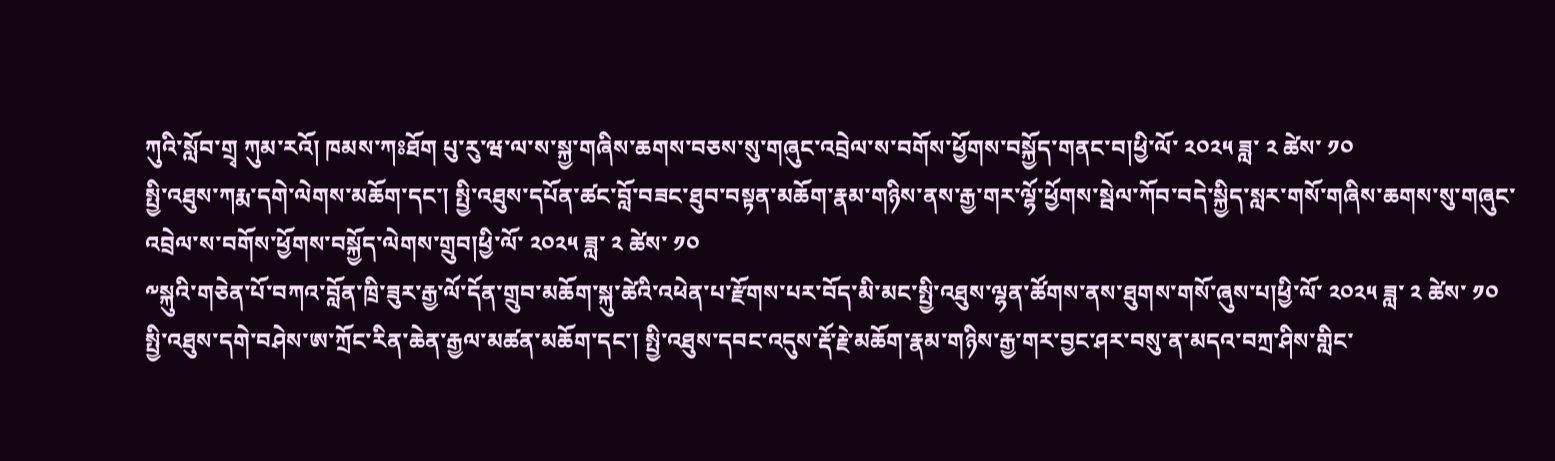ཀུའི་སློབ་གྲྭ ཀུམ་རའོ། ཁམས་ཀཿཐོག པུ་རུ་ཝ་ལ་ས་སྐྱ་གཞིས་ཆགས་བཅས་སུ་གཞུང་འབྲེལ་ས་བགོས་ཕྱོགས་བསྐྱོད་གནང་བ།ཕྱི་ལོ་ ༢༠༢༥ ཟླ་ ༢ ཚེས་ ༡༠
སྤྱི་འཐུས་ཀརྨ་དགེ་ལེགས་མཆོག་དང་། སྤྱི་འཐུས་དཔོན་ཚང་བློ་བཟང་ཐུབ་བསྟན་མཆོག་རྣམ་གཉིས་ནས་རྒྱ་གར་ལྷོ་ཕྱོགས་སྦེལ་ཀོབ་བདེ་སྐྱིད་སླར་གསོ་གཞིས་ཆགས་སུ་གཞུང་འབྲེལ་ས་བགོས་ཕྱོགས་བསྐྱོད་ལེགས་གྲུབ།ཕྱི་ལོ་ ༢༠༢༥ ཟླ་ ༢ ཚེས་ ༡༠
༸སྐུའི་གཅེན་པོ་བཀའ་བློན་ཁྲི་ཟུར་རྒྱ་ལོ་དོན་གྲུབ་མཆོག་སྐུ་ཚེའི་འཕེན་པ་རྫོགས་པར་བོད་མི་མང་སྤྱི་འཐུས་ལྷན་ཚོགས་ནས་ཐུགས་གསོ་ཞུས་པ།ཕྱི་ལོ་ ༢༠༢༥ ཟླ་ ༢ ཚེས་ ༡༠
སྤྱི་འཐུས་དགེ་བཤེས་ཨ་ཀྲོང་རིན་ཆེན་རྒྱལ་མཚན་མཆོག་དང་། སྤྱི་འཐུས་དབང་འདུས་རྡོ་རྗེ་མཆོག་རྣམ་གཉིས་རྒྱ་གར་བྱང་ཤར་བསུ་ན་མདའ་བཀྲ་ཤིས་གླིང་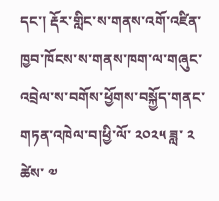དང་། རྡོར་གླིང་ས་གནས་འགོ་འཛིན་ཁྱབ་ཁོངས་ས་གནས་ཁག་ལ་གཞུང་འབྲེལ་ས་བགོས་ཕྱོགས་བསྐྱོད་གནང་གཏན་འཁེལ་བ།ཕྱི་ལོ་ ༢༠༢༥ ཟླ་ ༢ ཚེས་ ༧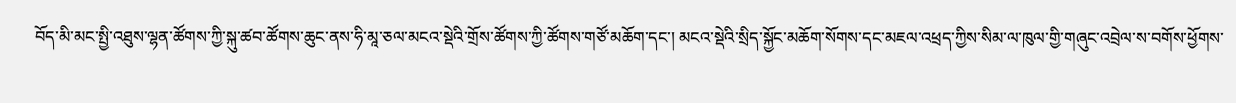བོད་མི་མང་སྤྱི་འཐུས་ལྷན་ཚོགས་ཀྱི་སྐུ་ཚབ་ཚོགས་ཆུང་ནས་ཧི་མཱ་ཅལ་མངའ་སྡེའི་གྲོས་ཚོགས་ཀྱི་ཚོགས་གཙོ་མཆོག་དང་། མངའ་སྡེའི་སྲིད་སྐྱོང་མཆོག་སོགས་དང་མཇལ་འཕྲད་ཀྱིས་སིམ་ལ་ཁུལ་གྱི་གཞུང་འབྲེལ་ས་བགོས་ཕྱོགས་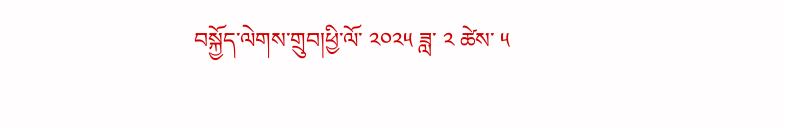བསྐྱོད་ལེགས་གྲུབ།ཕྱི་ལོ་ ༢༠༢༥ ཟླ་ ༢ ཚེས་ ༥